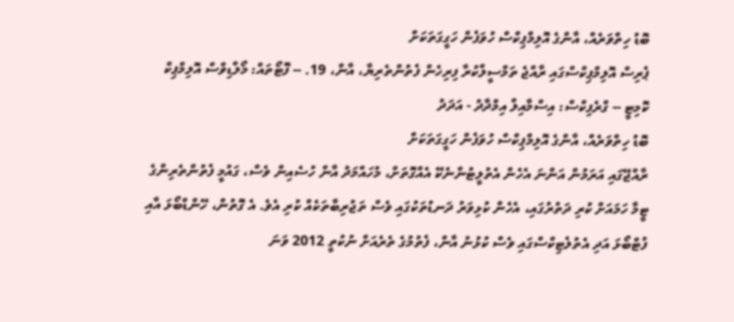ބޮޑު ހިތްވަރެއް، އާންގެ އޮލިމްޕިކްސް ހުވަފެން ހަގީގަތަކަށް
ޕެރިސް އޮލިމްޕިކްސްގައި ރާއްޖެ ތަމްސީލްކުރާ ފިރިހެން ފެތުންތެރިޔާ، އާން، 19. -- ފޮޓޯތައް: މޯލްޑިވްސް އޮލިމްޕިކް ކޮމިޓީ -- ގްރެފިކްސް: އިސްމާއިލް އިމްދާދު - އަދަދު
ބޮޑު ހިތްވަރެއް، އާންގެ އޮލިމްޕިކްސް ހުވަފެން ހަގީގަތަކަށް
ރާއްޖޭގައި އަރަމުން އަންނަ އެހެން އެތުލީޓުންނެކޭ އެއްގޮތަށް، މުހައްމަދު އާން ހުސެއިން ވެސް، ގައުމީ ފެތުންތެރިންގެ ޓީމާ ހަމައަށް ކުރި ދަތުރުގައި، އެހެން ކުޅިވަރު ދަނޑުތަކުގައި ވެސް ތަޖުރިބާތަކެއް ކުރި އެވެ. އެ ގޮތުން، ހޭންޑްބޯޅަ އާއި ފުޓްބޯޅަ އަދި އެތުލެޓިކްސްގައި ވެސް ކުޅުނު އާން، ފެތުމުގެ ތެރެއަށް ނުކުތީ 2012 ވަނަ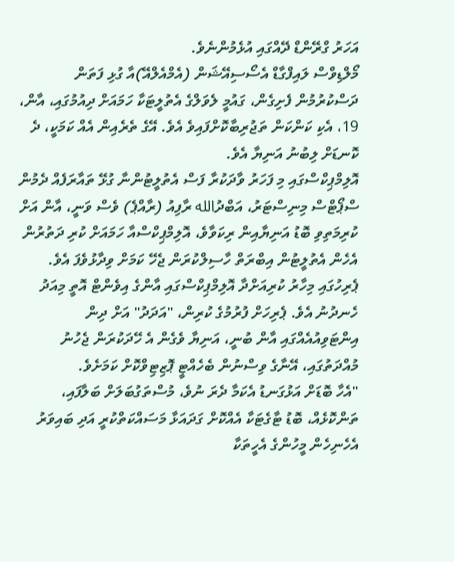އަހަރު ގްރޭންޑް ދޭއްގައި އުޅެމުންނެވެ.
މޯލްޑިވްސް ލައިފްގާޑް އެސޯސިއޭޝަން (އެމްއެލްއޭ)އާ ގުޅި ފަތަން ދަސްކުރުމުން ފެށިގެން، ގައުމީ ލެވަލްގެ އެތުލީޓަކާ ހަމައަށް ދިއުމުގައި، އާން، 19، އެކި ކަންކަން ތަޖުރިބާކޮށްފައިވެ އެވެ. އޭގެ ތެރެއިން އެއް ކަމަކީ، ދެ ކޮނޑަށް ލިބުނު އަނިޔާ އެވެ.
އޮލިމްޕިކްސްގައި މި ފަހަރު ވާދަކުރާ ފަސް އެތުލީޓުންނާ ގުޅޭ ތައާރަފެއް ދެމުން ސްޕޯޓްސް މިނިސްޓަރު، އަބްދުالله ރާފިއު (ރާއްޕެ) ވެސް ވަނީ، އާން އަށް ކުރިމަތިވި ބޮޑު އަނިޔާއިން ރިކަވާވެ، އޮލިމްޕިކްސްއާ ހަމައަށް ކުރި ދަތުރުން އެހެން އެތުލީޓުން އިބްރަތް ހާސިލްކުރަން ޖެހޭ ކަމަށް ވިދާޅުވެފަ އެވެ.
ޕެރިހުގައި މިހާރު ކުރިއަށްދާ އޮލިމްޕިކްސްގައި އާންގެ އިވެންޓް އޮތީ މިއަދު ހެނދުނު އެވެ. ޕެރިހަށް ފުރުމުގެ ކުރިން، "އަދަދު" އަށް ދިން އިންޓަވިއުއެއްގައި އާން ބުނީ، އަނިޔާ ވެގެން އެ ހޭދަކުރަން ޖެހުނު މުއްދަތުގައި، އޭނާގެ ވިސްނުން ބެހެއްޓީ ޕޮޒިޓިވްކޮށް ކަމަށެވެ.
"އެހާ ބޮޑަށް އަޅުގަނޑު އެކަމާ ދެރަ ނުވެ، މުސްތަގުބަލަށް ބަލާފައި، ތަންކޮޅެއް، ބޮޑު ޓާގެޓަކާ އެއްކޮށް ގަދައަޅާ މަސައްކަތްކުރީ އަދި ބައިވަރު އެހެނިހެން މީހުންގެ އެހީތަކާ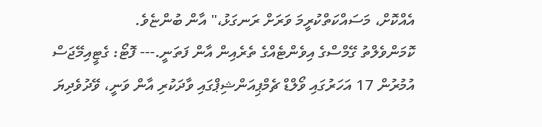އެއްކޮށް، މަސައްކަތްކުރީމަ ވަރަށް ރަނގަޅު،" އާން ބުންޏެވެ.
ކޮމަންވެލްތު ގޭމްސްގެ އިވެންޓެއްގެ ތެރެއިން އާން ފަތަނީ.--- ފޮޓޯ: ގެޓީއިމޭޖަސް
އުމުރުން 17 އަހަރުގައި ވޯލްޑް ޗެމްޕިއަންޝިޕްގައި ވާދަކުރި އާން ވަނީ، ވޭދުވެދިޔަ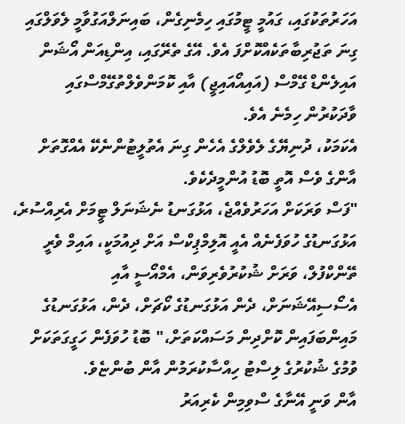އަހަރުތަކުގައި، ގައުމީ ޓީމުގައި ހިމެނިގެން، ބައިނަލްއަގުވާމީ ލެވަލްގައި ގިނަ ތަޖުރިބާތަކެއްކޮށްފަ އެވެ. އޭގެ ތެރޭގައި، އިންޑިއަން އޯޝަން އައިލެންޑް ގޭމްސް (އައިއޯއައިޖީ) އާއި ކޮމަންވެލްތުގޭމްސްގައި ވާދަކުރުން ހިމެނެ އެވެ.
އެކަމަކު، ދުނިޔޭގެ ލެވެލްގެ އެހެން ގިނަ އެތުލީޓުންނެކޭ އެއްގޮތަށް އާންގެ ވެސް އޮތީ ބޮޑު އުންމީދެކެވެ.
"ފަސް ވަރަކަށް އަހަރުވެއްޖެ، އަޅުގަނޑު ނެޝަނަލް ޓީމަށް އެރިއްސުރެ، އަޅުގަނޑުގެ ހުވަފެނެއް އެއީ އޮލިމްޕިކްސް އަށް ދިއުމަކީ، އައިމް ވެރީ ތޭންކްފުލް، ވަރަށް ޝުކުރުވެރިވަން، އެމްއޯސީ އާއި އެސޯސިއޭޝަނަށް، ދެން އަޅުގަނޑުގެ ކޯޗަށް، ދެން، އަޅުގަނޑުގެ މައިންބަފައިން ކޮށްދިން މަސައްކަތަށް،" ބޮޑު ހުވަފެން ހަގީގަތަކަށް ވުމުގެ ޝުކުރުގެ ލިސްޓު ހިއްސާކުރަމުން އާން ބުންޏެވެ.
އާން ވަނީ އޭނާގެ ސްވިމިން ކެރިއަރު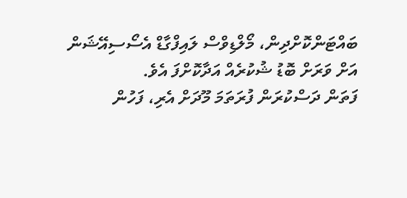ބައްޓަންކޮށްދިން، މޯލްޑިވްސް ލައިފްގާޑް އެސޯސިއޭޝަން އަށް ވަރަށް ބޮޑު ޝުކުރެއް އަދާކޮށްފަ އެވެ.
ފަތަން ދަސްކުރަން ފުރަތަމަ މޫދަށް އެރި، ފަހުން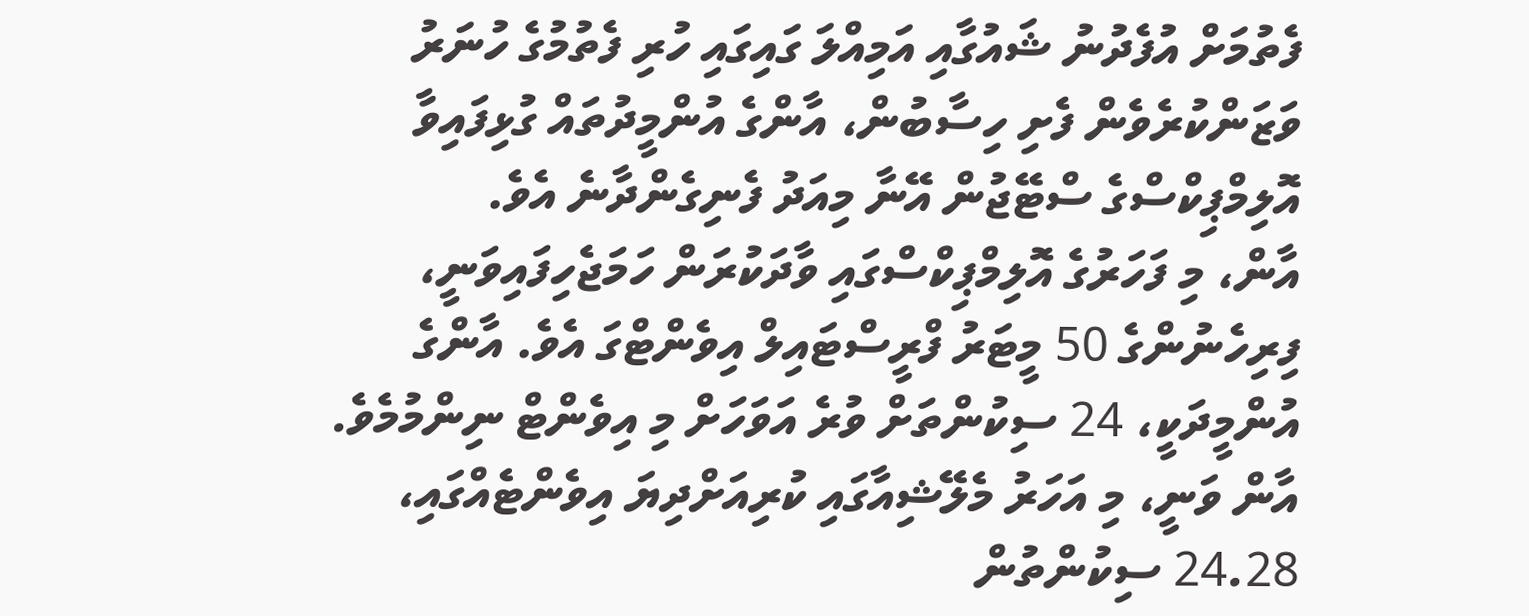ފެތުމަށް އުފެދުނު ޝައުގާއި އަމިއްލަ ގައިގައި ހުރި ފެތުމުގެ ހުނަރު ވަޒަންކުރެވެން ފެށި ހިސާބުން، އާންގެ އުންމީދުތައް ގުޅިފައިވާ އޮލިމްޕިކްސްގެ ސްޓޭޖުން އޭނާ މިއަދު ފެނިގެންދާނެ އެވެ.
އާން، މި ފަހަރުގެ އޮލިމްޕިކްސްގައި ވާދަކުރަން ހަމަޖެހިފައިވަނީ، ފިރިހެނުންގެ 50 މީޓަރު ފްރީސްޓައިލް އިވެންޓްގަ އެވެ. އާންގެ އުންމީދަކީ، 24 ސިކުންތަށް ވުރެ އަވަހަށް މި އިވެންޓް ނިންމުމެވެ. އާން ވަނީ، މި އަހަރު މެލޭޝިއާގައި ކުރިއަށްދިޔަ އިވެންޓެއްގައި، 24.28 ސިކުންތުން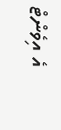އެ އިވެންޓް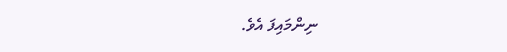ނިންމައިފަ އެވެ.